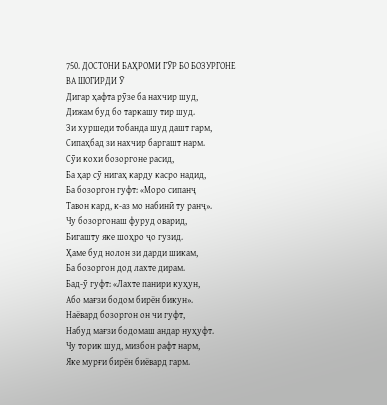750. ДОСТОНИ БАҲРОМИ ГӮР БО БОЗУРГОНЕ ВА ШОГИРДИ Ӯ
Дигар ҳафта рӯзе ба нахчир шуд,
Дижам буд бо таркашу тир шуд.
Зи хуршеди тобанда шуд дашт гарм,
Сипаҳбад зи нахчир баргашт нарм.
Сӯи кохи бозоргоне расид,
Ба ҳар сӯ нигаҳ карду касро надид,
Ба бозоргон гуфт: «Моро сипанҷ
Тавон кард, к-аз мо набинӣ ту ранҷ».
Чу бозоргонаш фуруд оварид,
Бигашту яке шоҳро ҷо гузид.
Ҳаме буд нолон зи дарди шикам,
Ба бозоргон дод лахте дирам.
Бад-ӯ гуфт: «Лахте панири куҳун,
Або мағзи бодом бирён бикун».
Наёвард бозоргон он чи гуфт,
Набуд мағзи бодомаш андар нуҳуфт.
Чу торик шуд, мизбон рафт нарм,
Яке мурғи бирён биёвард гарм.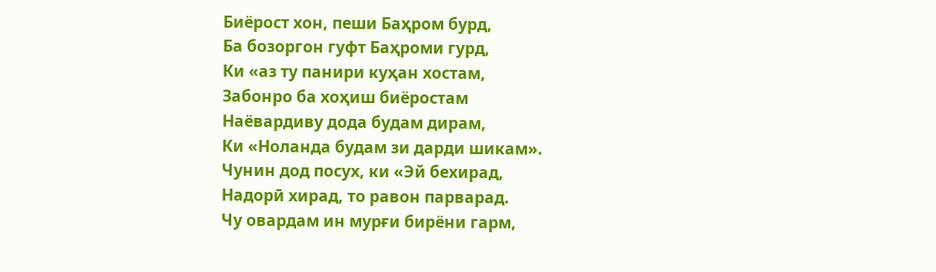Биёрост хон, пеши Баҳром бурд,
Ба бозоргон гуфт Баҳроми гурд,
Ки «аз ту панири куҳан хостам,
Забонро ба хоҳиш биёростам
Наёвардиву дода будам дирам,
Ки «Ноланда будам зи дарди шикам».
Чунин дод посух, ки «Эй бехирад,
Надорӣ хирад, то равон парварад.
Чу овардам ин мурғи бирёни гарм,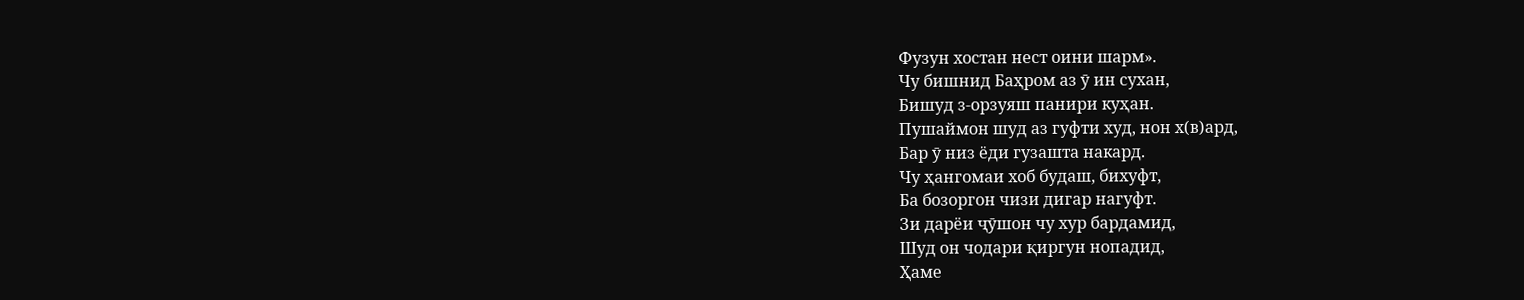Фузун хостан нест оини шарм».
Чу бишнид Баҳром аз ӯ ин сухан,
Бишуд з-орзуяш панири куҳан.
Пушаймон шуд аз гуфти худ, нон х(в)ард,
Бар ӯ низ ёди гузашта накард.
Чу ҳангомаи хоб будаш, бихуфт,
Ба бозоргон чизи дигар нагуфт.
Зи дарёи ҷӯшон чу хур бардамид,
Шуд он чодари қиргун нопадид,
Ҳаме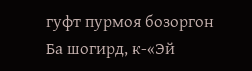гуфт пурмоя бозоргон
Ба шогирд, к-«Эй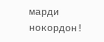марди нокордон!